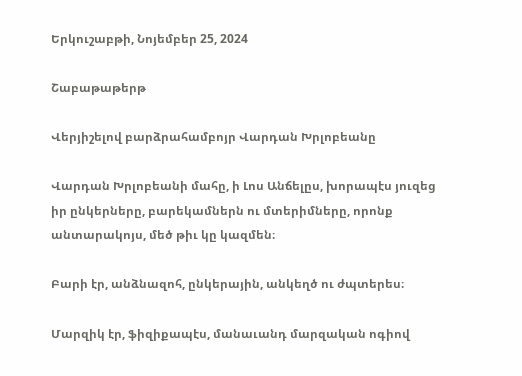Երկուշաբթի, Նոյեմբեր 25, 2024

Շաբաթաթերթ

Վերյիշելով բարձրահամբոյր Վարդան Խրլոբեանը

Վարդան Խրլոբեանի մահը, ի Լոս Անճելըս, խորապէս յուզեց իր ընկերները, բարեկամներն ու մտերիմները, որոնք անտարակոյս, մեծ թիւ կը կազմեն։

Բարի էր, անձնազոհ, ընկերային, անկեղծ ու ժպտերես։

Մարզիկ էր, ֆիզիքապէս, մանաւանդ մարզական ոգիով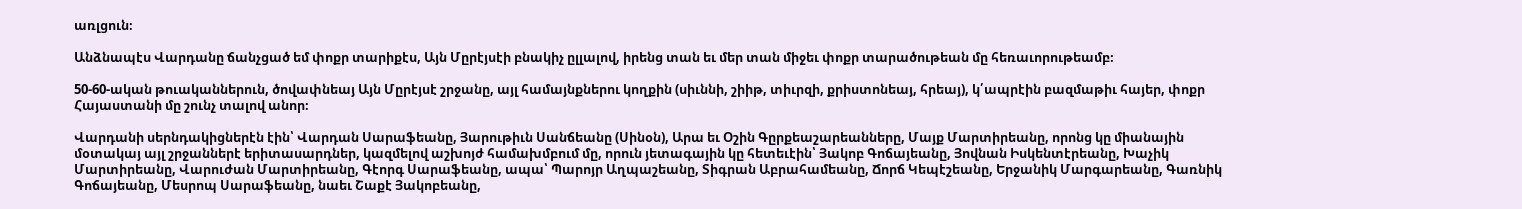առլցուն։

Անձնապէս Վարդանը ճանչցած եմ փոքր տարիքէս, Այն Մըրէյսէի բնակիչ ըլլալով, իրենց տան եւ մեր տան միջեւ փոքր տարածութեան մը հեռաւորութեամբ։

50-60-ական թուականներուն, ծովափնեայ Այն Մըրէյսէ շրջանը, այլ համայնքներու կողքին (սիւննի, շիիթ, տիւրզի, քրիստոնեայ, հրեայ), կ՛ապրէին բազմաթիւ հայեր, փոքր Հայաստանի մը շունչ տալով անոր։

Վարդանի սերնդակիցներէն էին՝ Վարդան Սարաֆեանը, Յարութիւն Սանճեանը (Սինօն), Արա եւ Օշին Գըրքեաշարեանները, Մայք Մարտիրեանը, որոնց կը միանային մօտակայ այլ շրջաններէ երիտասարդներ, կազմելով աշխոյժ համախմբում մը, որուն յետագային կը հետեւէին՝ Յակոբ Գոճայեանը, Յովնան Իսկենտէրեանը, Խաչիկ Մարտիրեանը, Վարուժան Մարտիրեանը, Գէորգ Սարաֆեանը, ապա՝ Պարոյր Աղպաշեանը, Տիգրան Աբրահամեանը, Ճորճ Կեպէշեանը, Երջանիկ Մարգարեանը, Գառնիկ Գոճայեանը, Մեսրոպ Սարաֆեանը, նաեւ Շաքէ Յակոբեանը,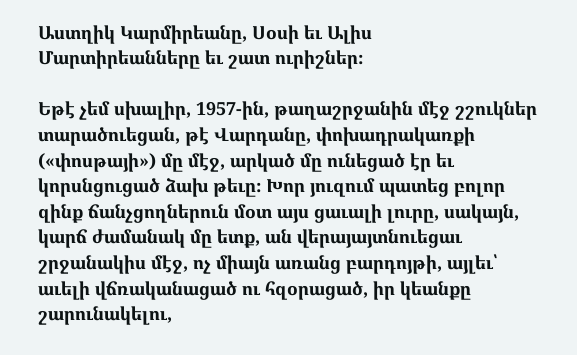Աստղիկ Կարմիրեանը, Սօսի եւ Ալիս Մարտիրեանները եւ շատ ուրիշներ։

Եթէ չեմ սխալիր, 1957-ին, թաղաշրջանին մէջ շշուկներ տարածուեցան, թէ Վարդանը, փոխադրակառքի («փոսթայի») մը մէջ, արկած մը ունեցած էր եւ կորսնցուցած ձախ թեւը։ Խոր յուզում պատեց բոլոր զինք ճանչցողներուն մօտ այս ցաւալի լուրը, սակայն, կարճ ժամանակ մը ետք, ան վերայայտնուեցաւ շրջանակիս մէջ, ոչ միայն առանց բարդոյթի, այլեւ՝ աւելի վճռականացած ու հզօրացած, իր կեանքը շարունակելու,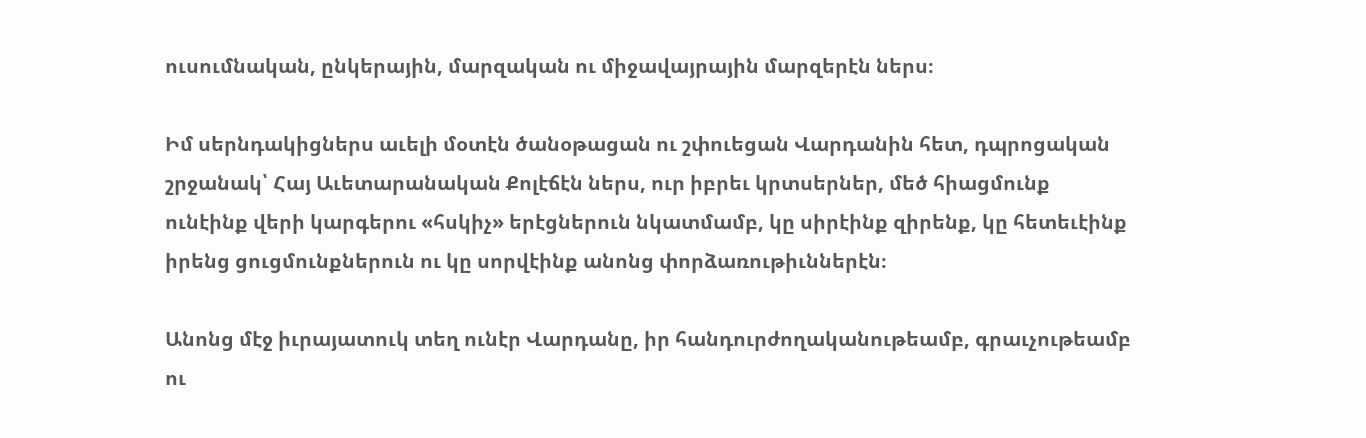ուսումնական, ընկերային, մարզական ու միջավայրային մարզերէն ներս։

Իմ սերնդակիցներս աւելի մօտէն ծանօթացան ու շփուեցան Վարդանին հետ, դպրոցական շրջանակ՝ Հայ Աւետարանական Քոլէճէն ներս, ուր իբրեւ կրտսերներ, մեծ հիացմունք ունէինք վերի կարգերու «հսկիչ» երէցներուն նկատմամբ, կը սիրէինք զիրենք, կը հետեւէինք իրենց ցուցմունքներուն ու կը սորվէինք անոնց փորձառութիւններէն։

Անոնց մէջ իւրայատուկ տեղ ունէր Վարդանը, իր հանդուրժողականութեամբ, գրաւչութեամբ ու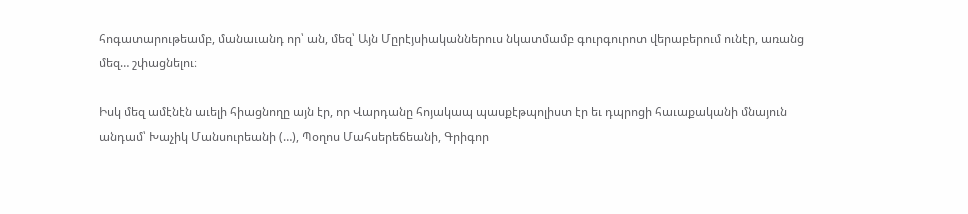հոգատարութեամբ, մանաւանդ որ՝ ան, մեզ՝ Այն Մըրէյսիականներուս նկատմամբ գուրգուրոտ վերաբերում ունէր, առանց մեզ… շփացնելու։

Իսկ մեզ ամէնէն աւելի հիացնողը այն էր, որ Վարդանը հոյակապ պասքէթպոլիստ էր եւ դպրոցի հաւաքականի մնայուն անդամ՝ Խաչիկ Մանսուրեանի (…), Պօղոս Մահսերեճեանի, Գրիգոր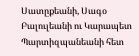Սատըքեանի, Սագօ Բալուլեանի ու Կարապետ Պարտիզպանեանի հետ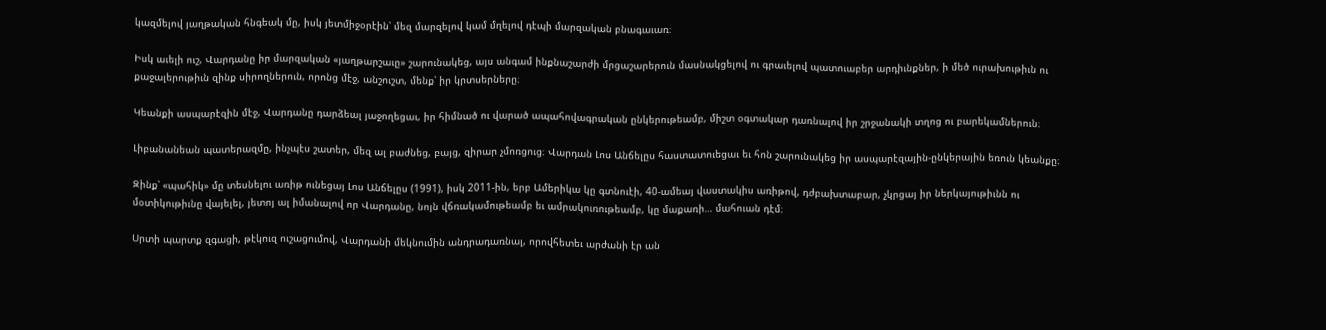կազմելով յաղթական հնգեակ մը, իսկ յետմիջօրէին՝ մեզ մարզելով կամ մղելով դէպի մարզական բնագաւառ։

Իսկ աւելի ուշ, Վարդանը իր մարզական «յաղթարշաւը» շարունակեց, այս անգամ ինքնաշարժի մրցաշարերուն մասնակցելով ու գրաւելով պատուաբեր արդիւնքներ, ի մեծ ուրախութիւն ու քաջալերութիւն զինք սիրողներուն, որոնց մէջ, անշուշտ, մենք՝ իր կրտսերները։

Կեանքի ասպարէզին մէջ, Վարդանը դարձեալ յաջողեցաւ, իր հիմնած ու վարած ապահովագրական ընկերութեամբ, միշտ օգտակար դառնալով իր շրջանակի տղոց ու բարեկամներուն։

Լիբանանեան պատերազմը, ինչպէս շատեր, մեզ ալ բաժնեց, բայց, զիրար չմոռցուց։ Վարդան Լոս Անճելըս հաստատուեցաւ եւ հոն շարունակեց իր ասպարէզային-ընկերային եռուն կեանքը։

Զինք՝ «պահիկ» մը տեսնելու առիթ ունեցայ Լոս Անճելըս (1991), իսկ 2011-ին, երբ Ամերիկա կը գտնուէի, 40-ամեայ վաստակիս առիթով, դժբախտաբար, չկրցայ իր ներկայութիւնն ու մօտիկութիւնը վայելել, յետոյ ալ իմանալով որ Վարդանը, նոյն վճռակամութեամբ եւ ամրակուռութեամբ, կը մաքառի… մահուան դէմ։

Սրտի պարտք զգացի, թէկուզ ուշացումով, Վարդանի մեկնումին անդրադառնալ, որովհետեւ արժանի էր ան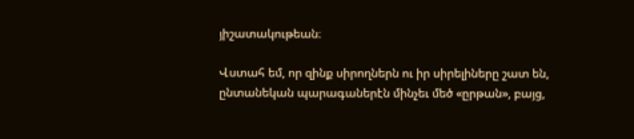յիշատակութեան։

Վստահ եմ, որ զինք սիրողներն ու իր սիրելիները շատ են, ընտանեկան պարագաներէն մինչեւ մեծ «ըրթան», բայց,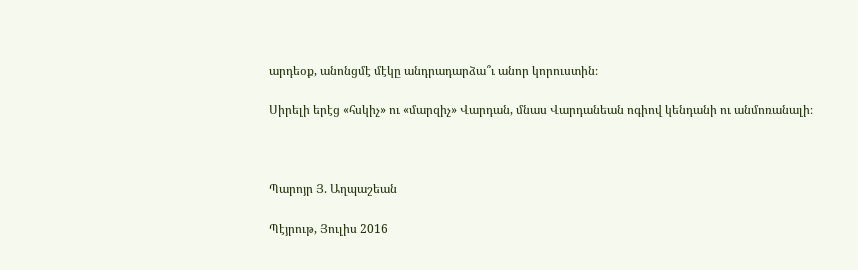արդեօք, անոնցմէ մէկը անդրադարձա՞ւ անոր կորուստին։

Սիրելի երէց «հսկիչ» ու «մարզիչ» Վարդան, մնաս Վարդանեան ոգիով կենդանի ու անմոռանալի։



Պարոյր Յ. Աղպաշեան

Պէյրութ, Յուլիս 2016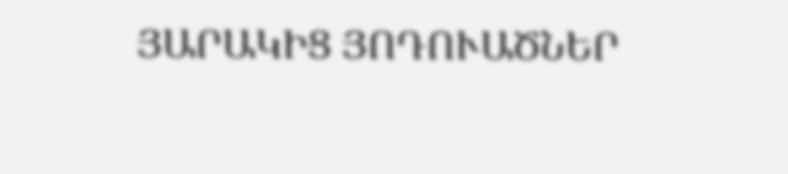ՅԱՐԱԿԻՑ ՅՈԴՈՒԱԾՆԵՐ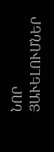ՆՈՐ ՅԱՒԵԼՈՒՄՆԵՐ